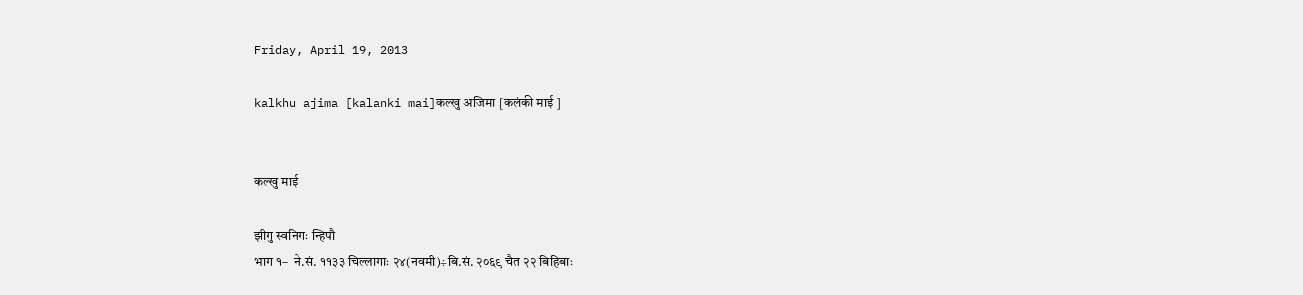Friday, April 19, 2013

kalkhu ajima [kalanki mai]कल्खु अजिमा [कलंकी माई ]


कल्खु माई

झीगु स्वनिगः न्हिपौ
भाग १–  ने.सं. ११३३ चिल्लागाः २४(नवमी)÷बि.सं. २०६९ चैत २२ बिहिबाः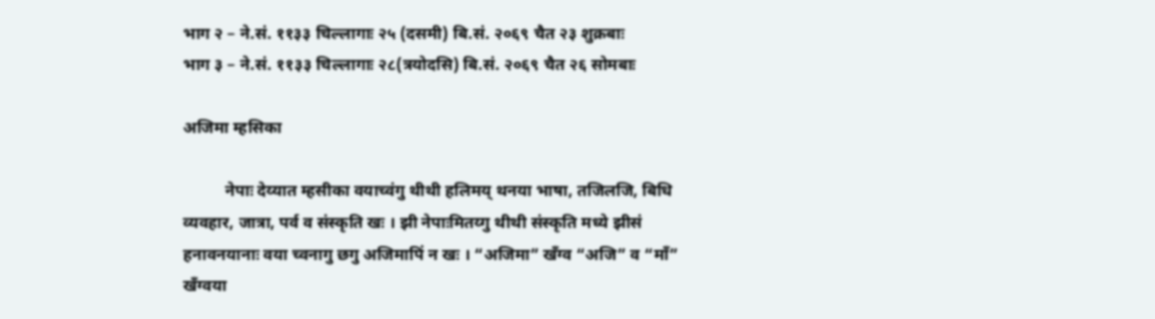भाग २ – ने.सं. ११३३ चिल्लागाः २५ (दसमी) बि.सं. २०६९ चैत २३ शुक्रबाः
भाग ३ – ने.सं. ११३३ चिल्लागाः २८(त्रयोदसि) बि.सं. २०६९ चैत २६ सोमबाः

अजिमा म्हसिका

          नेपाः देय्यात म्हसीका वयाच्वंगु थीथी हलिमय् थनया भाषा, तजिलजि, बिधि व्यवहार, जात्रा, पर्व व संस्कृति खः । झी नेपाःमितय्गु थीथी संस्कृति मध्ये झीसं हनावनयानाः वया च्वनागु छगु अजिमापिं न खः । “अजिमा” खँग्व “अजि” व “माँ” खँग्वया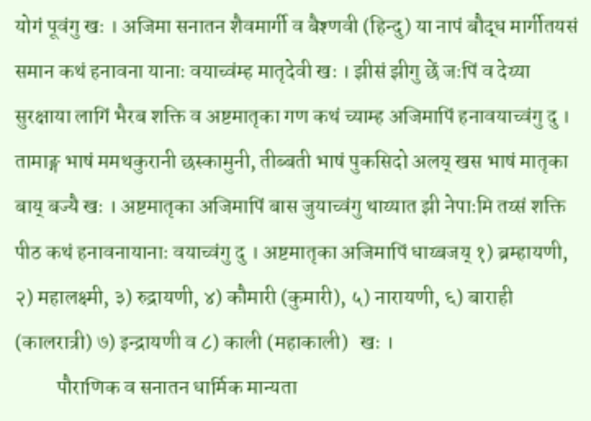योगं पूवंगु खः । अजिमा सनातन शैवमार्गी व बैश्णवी (हिन्दु) या नापं बौद्ध मार्गीतयसं समान कथं हनावना यानाः वयाच्वंम्ह मातृदेवी खः । झीसं झीगु छें जःपिं व देय्या सुरक्षाया लागिं भैरब शक्ति व अष्टमातृका गण कथं च्याम्ह अजिमापिं हनावयाच्वंगु दु । तामाङ्ग भाषं ममथकुरानी छस्कामुनी, तीब्बती भाषं पुकसिदो अलय् खस भाषं मातृका बाय् बज्यै खः । अष्टमातृका अजिमापिं बास जुयाच्वंगु थाय्यात झी नेपाःमि तय्सं शक्ति पीठ कथं हनावनायानाः वयाच्वंगु दु । अष्टमातृका अजिमापिं धाय्बजय् १) ब्रम्हायणी, २) महालक्ष्मी, ३) रुद्रायणी, ४) कौमारी (कुमारी), ५) नारायणी, ६) बाराही (कालरात्री) ७) इन्द्रायणी व ८) काली (महाकाली)   खः ।
          पौराणिक व सनातन धार्मिक मान्यता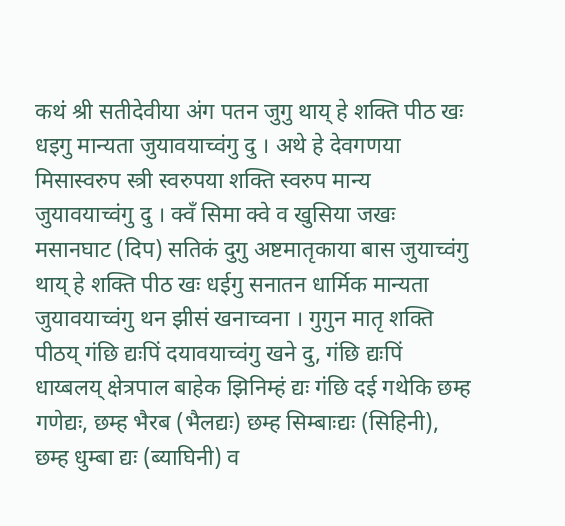कथं श्री सतीदेवीया अंग पतन जुगु थाय् हे शक्ति पीठ खः धइगु मान्यता जुयावयाच्वंगु दु । अथे हे देवगणया मिसास्वरुप स्त्री स्वरुपया शक्ति स्वरुप मान्य जुयावयाच्वंगु दु । क्वँ सिमा क्वे व खुसिया जखः मसानघाट (दिप) सतिकं दुगु अष्टमातृकाया बास जुयाच्वंगु थाय् हे शक्ति पीठ खः धईगु सनातन धार्मिक मान्यता जुयावयाच्वंगु थन झीसं खनाच्वना । गुगुन मातृ शक्ति पीठय् गंछि द्यःपिं दयावयाच्वंगु खने दु, गंछि द्यःपिं धाय्बलय् क्षेत्रपाल बाहेक झिनिम्हं द्यः गंछि दई गथेकि छम्ह गणेद्यः, छम्ह भैरब (भैलद्यः) छम्ह सिम्बाःद्यः (सिहिनी), छम्ह धुम्बा द्यः (ब्याघिनी) व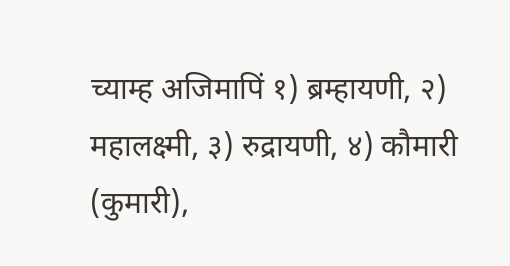च्याम्ह अजिमापिं १) ब्रम्हायणी, २) महालक्ष्मी, ३) रुद्रायणी, ४) कौमारी (कुमारी),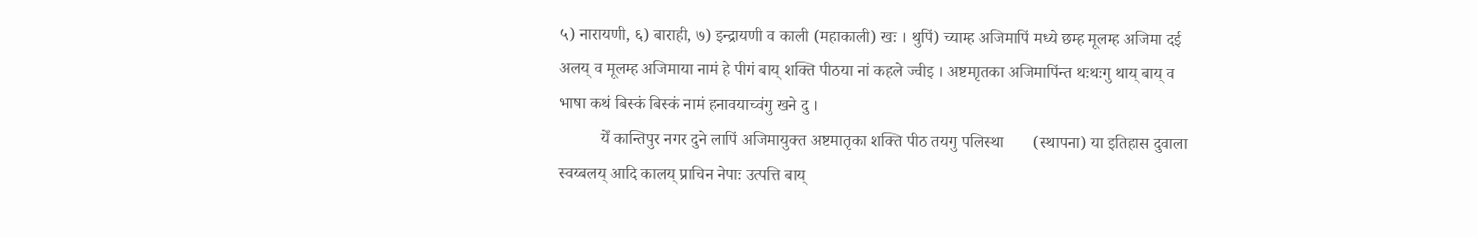५) नारायणी, ६) बाराही, ७) इन्द्रायणी व काली (महाकाली) खः । थुपिं) च्याम्ह अजिमापिं मध्ये छम्ह मूलम्ह अजिमा दई  अलय् व मूलम्ह अजिमाया नामं हे पीगं बाय् शक्ति पीठया नां कहले ज्वीइ । अष्टमाृतका अजिमापिंन्त थःथःगु थाय् बाय् व भाषा कथं बिस्कं बिस्कं नामं हनावयाच्वंगु खने दु ।
          येँ कान्तिपुर नगर दुने लापिं अजिमायुक्त अष्टमातृका शक्ति पीठ तयगु पलिस्था       (स्थापना) या इतिहास दुवाला स्वय्बलय् आदि कालय् प्राचिन नेपाः उत्पत्ति बाय्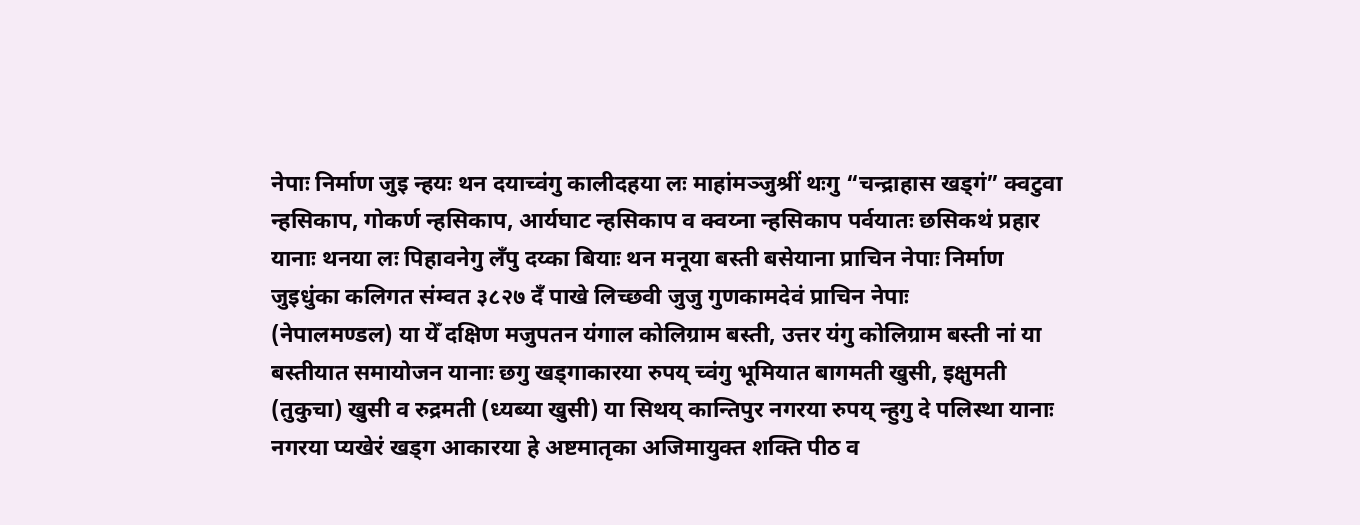नेपाः निर्माण जुइ न्हयः थन दयाच्वंगु कालीदहया लः माहांमञ्जुश्रीं थःगु “चन्द्राहास खड्गं” क्वटुवा न्हसिकाप, गोकर्ण न्हसिकाप, आर्यघाट न्हसिकाप व क्वय्ना न्हसिकाप पर्वयातः छसिकथं प्रहार यानाः थनया लः पिहावनेगु लँपु दय्का बियाः थन मनूया बस्ती बसेयाना प्राचिन नेपाः निर्माण जुइधुंका कलिगत संम्वत ३८२७ दँ पाखे लिच्छवी जुजु गुणकामदेवं प्राचिन नेपाः           (नेपालमण्डल) या येँ दक्षिण मजुपतन यंगाल कोलिग्राम बस्ती, उत्तर यंगु कोलिग्राम बस्ती नां या बस्तीयात समायोजन यानाः छगु खड्गाकारया रुपय् च्वंगु भूमियात बागमती खुसी, इक्षुमती (तुकुचा) खुसी व रुद्रमती (ध्यब्या खुसी) या सिथय् कान्तिपुर नगरया रुपय् न्हुगु दे पलिस्था यानाः नगरया प्यखेरं खड्ग आकारया हे अष्टमातृका अजिमायुक्त शक्ति पीठ व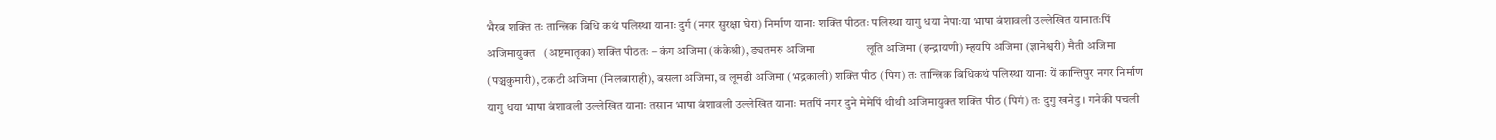भैरब शक्ति तः तान्त्रिक बिधि कथं पलिस्था यानाः दुर्ग (नगर सुरक्षा घेरा) निर्माण यानाः शक्ति पीठतः पलिस्था यागु धया नेपाःया भाषा बंशावली उल्लेखित यानातःपिं अजिमायुक्त   (अष्टमातृका) शक्ति पीठतः – कंग अजिमा (कंकेश्री), ङ्यतमरु अजिमा                  लूति अजिमा (इन्द्रायणी) म्हयपि अजिमा (ज्ञानेश्वरी) मैती अजिमा        (पञ्चकुमारी), टकटी अजिमा (निलबाराही), बसला अजिमा, व लूमढी अजिमा (भद्रकाली) शक्ति पीठ (पिग) तः तान्त्रिक बिधिकथं पलिस्था यानाः यें कान्तिपुर नगर निर्माण यागु धया भाषा बंशावली उल्लेखित यानाः तसान भाषा बंशावली उल्लेखित यानाः मतपिं नगर दुने मेमेपिं थीथी अजिमायुक्त शक्ति पीठ (पिगं) तः दुगु खनेदु । गनेकी पचली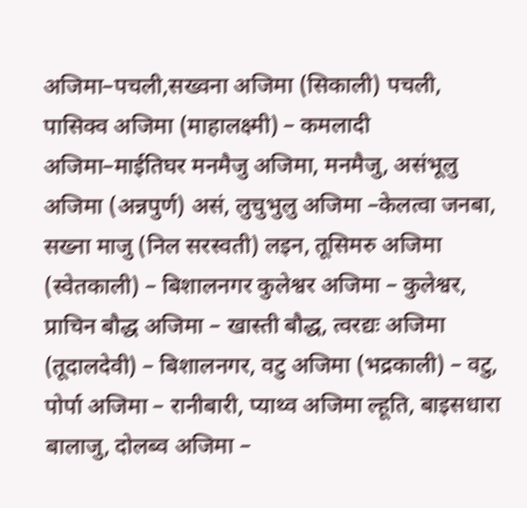अजिमा–पचली,सख्वना अजिमा (सिकाली) पचली, पासिक्व अजिमा (माहालक्ष्मी) – कमलादी अजिमा–माईतिघर मनमैजु अजिमा, मनमैजु, असंभूलु अजिमा (अन्नपुर्ण) असं, लुचुभुलु अजिमा –केलत्वा जनबा, सख्ना माजु (निल सरस्वती) लइन, तूसिमरु अजिमा (स्वेतकाली) – बिशालनगर कुलेश्वर अजिमा – कुलेश्वर, प्राचिन बौद्ध अजिमा – खास्ती बौद्ध, त्वरद्यः अजिमा (तूदालदेवी) – बिशालनगर, वटु अजिमा (भद्रकाली) – वटु, पोर्पा अजिमा – रानीबारी, प्याथ्व अजिमा ल्हूति, बाइसधारा बालाजु, दोलब्व अजिमा –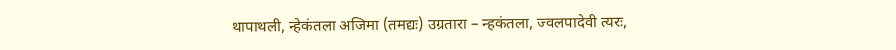थापाथली, न्हेकंतला अजिमा (तमद्यः) उग्रतारा – न्हकंतला, ज्वलपादेवी त्यरः,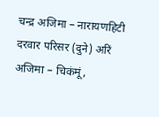चन्द्र अजिमा – नारायणहिटी दरवार परिसर (दुने) अरिं अजिमा – चिकंमूं,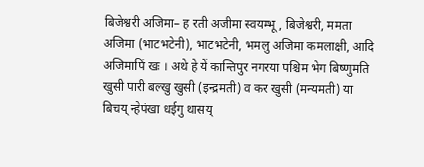बिजेश्वरी अजिमा– ह रती अजीमा स्वयम्भू , बिजेश्वरी, ममता अजिमा (भाटभटेनी), भाटभटेनी, भमलु अजिमा कमलाक्षी, आदि अजिमापिं खः । अथे हे यें कान्तिपुर नगरया पश्चिम भेग बिष्णुमति खुसी पारी बल्खु खुसी (इन्द्रमती) व कर खुसी (मन्यमती) या बिचय् न्हेपंखा धईगु थासय्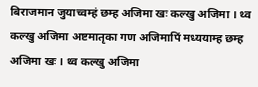बिराजमान जुयाच्वम्हं छम्ह अजिमा खः कल्खु अजिमा । थ्व कल्खु अजिमा अष्टमातृका गण अजिमापिं मध्ययाम्ह छम्ह अजिमा खः । थ्व कल्खु अजिमा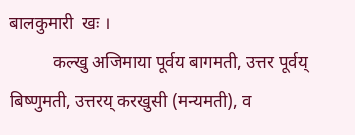बालकुमारी  खः ।
          कल्खु अजिमाया पूर्वय बागमती, उत्तर पूर्वय् बिष्णुमती, उत्तरय् करखुसी (मन्यमती), व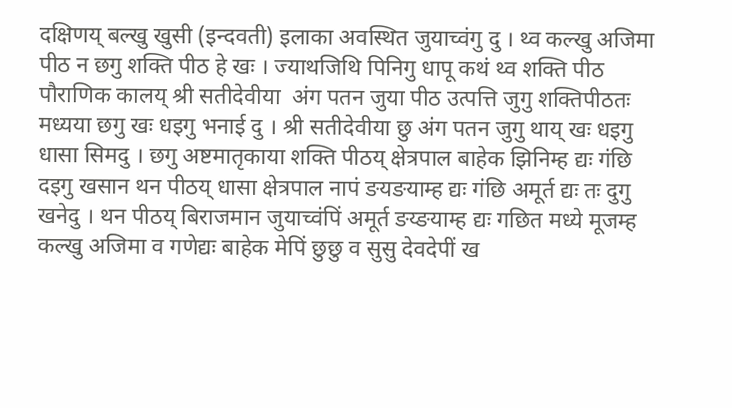दक्षिणय् बल्खु खुसी (इन्दवती) इलाका अवस्थित जुयाच्वंगु दु । थ्व कल्खु अजिमा पीठ न छगु शक्ति पीठ हे खः । ज्याथजिथि पिनिगु धापू कथं थ्व शक्ति पीठ पौराणिक कालय् श्री सतीदेवीया  अंग पतन जुया पीठ उत्पत्ति जुगु शक्तिपीठतः मध्यया छगु खः धइगु भनाई दु । श्री सतीदेवीया छु अंग पतन जुगु थाय् खः धइगु धासा सिमदु । छगु अष्टमातृकाया शक्ति पीठय् क्षेत्रपाल बाहेक झिनिम्ह द्यः गंछि दइगु खसान थन पीठय् धासा क्षेत्रपाल नापं ङयङयाम्ह द्यः गंछि अमूर्त द्यः तः दुगु खनेदु । थन पीठय् बिराजमान जुयाच्वंपिं अमूर्त ङय्ङयाम्ह द्यः गछित मध्ये मूजम्ह कल्खु अजिमा व गणेद्यः बाहेक मेपिं छुछु व सुसु देवदेपीं ख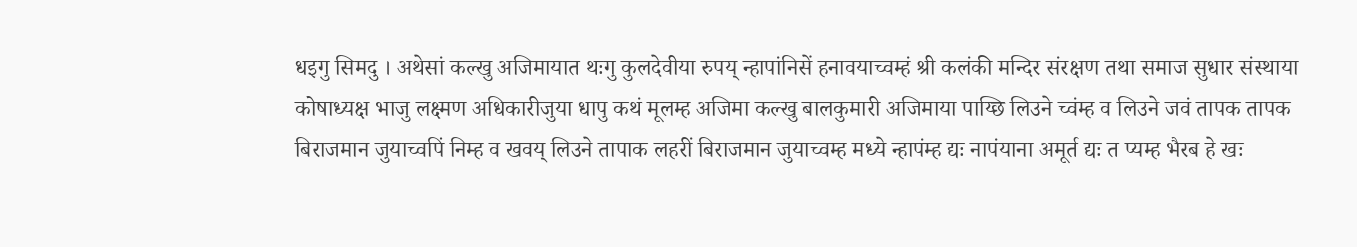धइगु सिमदु । अथेसां कल्खु अजिमायात थःगु कुलदेवीया रुपय् न्हापांनिसें हनावयाच्वम्हं श्री कलंकी मन्दिर संरक्षण तथा समाज सुधार संस्थाया कोषाध्यक्ष भाजु लक्ष्मण अधिकारीजुया धापु कथं मूलम्ह अजिमा कल्खु बालकुमारी अजिमाया पाय्छि लिउने च्वंम्ह व लिउने जवं तापक तापक बिराजमान जुयाच्वपिं निम्ह व खवय् लिउने तापाक लहरीं बिराजमान जुयाच्वम्ह मध्ये न्हापंम्ह द्यः नापंयाना अमूर्त द्यः त प्यम्ह भैरब हे खः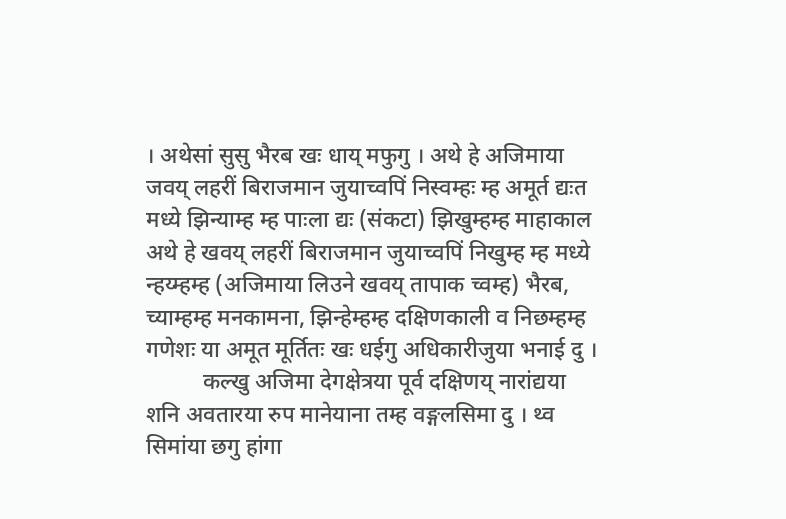। अथेसां सुसु भैरब खः धाय् मफुगु । अथे हे अजिमाया जवय् लहरीं बिराजमान जुयाच्वपिं निस्वम्हः म्ह अमूर्त द्यःत मध्ये झिन्याम्ह म्ह पाःला द्यः (संकटा) झिखुम्हम्ह माहाकाल अथे हे खवय् लहरीं बिराजमान जुयाच्वपिं निखुम्ह म्ह मध्ये न्हय्म्हम्ह (अजिमाया लिउने खवय् तापाक च्वम्ह) भैरब, च्याम्हम्ह मनकामना, झिन्हेम्हम्ह दक्षिणकाली व निछम्हम्ह गणेशः या अमूत मूर्तितः खः धईगु अधिकारीजुया भनाई दु ।
          कल्खु अजिमा देगक्षेत्रया पूर्व दक्षिणय् नारांद्यया शनि अवतारया रुप मानेयाना तम्ह वङ्गलसिमा दु । थ्व सिमांया छगु हांगा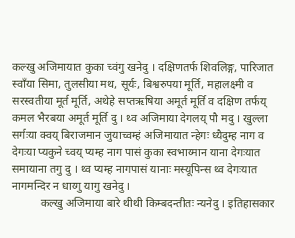कल्खु अजिमायात कुका च्वंगु खनेदु । दक्षिणतर्फ शिवलिङ्ग, पारिजात स्वाँया सिमा, तुलसीया मथ, सूर्यः, बिश्वरुपया मूर्ति, महालक्ष्मी व सरस्वतीया मूर्त मूर्ति, अथेहे सप्तऋषिया अमूर्त मूर्ति व दक्षिण तर्फय् कमल भैरबया अमूर्त मूर्ति दु । थ्व अजिमाया देगलय् पौ मदु । खुल्ला सर्गःया क्वय् बिराजमान जुयाच्वम्हं अजिमायात न्हेगः ध्यैदुम्ह नाग व देगःया प्यकुने च्वय् प्यम्ह नाग पासं कुका स्वभाय्मान याना देगःयात समायाना तगु दु । थ्व प्यम्ह नागपासं यानाः मस्यूपिन्स थ्व देगःयात नागमन्दिर न धाय्गु यागु खनेदु ।
          कल्खु अजिमाया बारे थीथी किम्बदन्तीतः न्यनेदु । इतिहासकार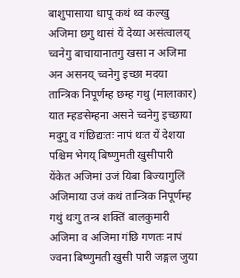बाशुपासाया धापू कथं थ्व कल्खु अजिमा छगु थासं यें देय्या असंत्वालय् च्वनेगु बाचायानातगु खसा न अजिमा अन असनय् च्वनेगु इच्छा मदया तान्त्रिक निपूर्णम्ह छम्ह गथु (मालाकार) यात म्हङसेम्हना असने च्वनेगु इच्छाया मदुगु व गंछिद्यःतः नापं थःत यें देशया पश्चिम भेगय् बिष्णुमती खुसीपारी येंकेत अजिमां उजं यिबा बिज्यागुलिं अजिमाया उजं कथं तान्त्रिक निपूर्णम्ह गथुं थःगु तन्त्र शक्तिं बालकुमारी अजिमा व अजिमा गंछि गणतः नापं ज्वना बिष्णुमती खुसी पारी जङ्गल जुया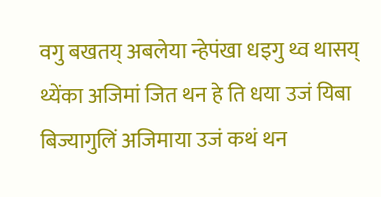वगु बखतय् अबलेया न्हेपंखा धइगु थ्व थासय् थ्येंका अजिमां जित थन हे ति धया उजं यिबा बिज्यागुलिं अजिमाया उजं कथं थन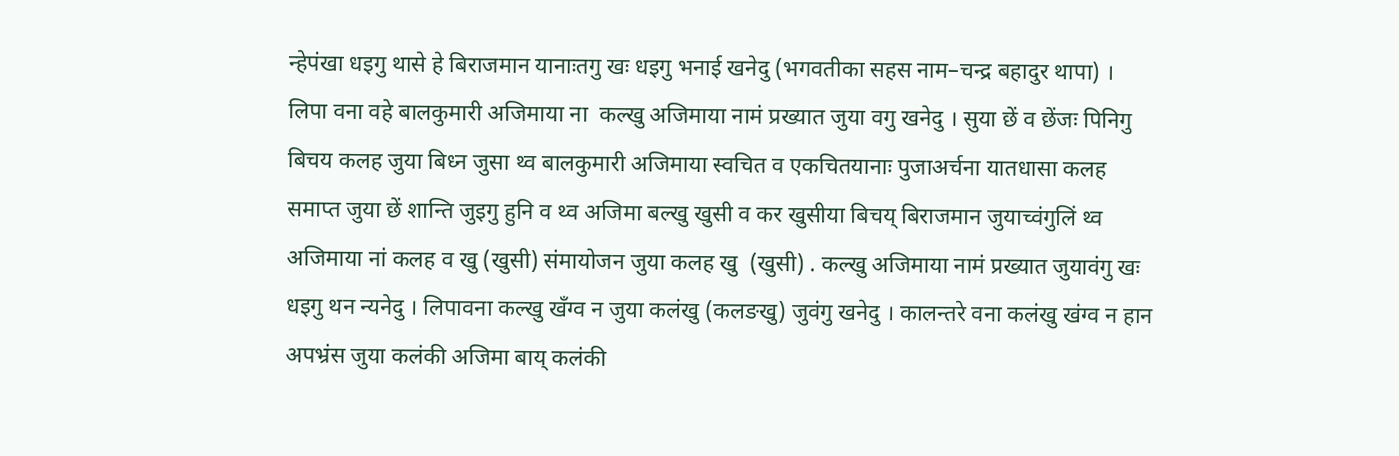न्हेपंखा धइगु थासे हे बिराजमान यानाःतगु खः धइगु भनाई खनेदु (भगवतीका सहस नाम–चन्द्र बहादुर थापा) । लिपा वना वहे बालकुमारी अजिमाया ना  कल्खु अजिमाया नामं प्रख्यात जुया वगु खनेदु । सुया छें व छेंजः पिनिगु बिचय कलह जुया बिध्न जुसा थ्व बालकुमारी अजिमाया स्वचित व एकचितयानाः पुजाअर्चना यातधासा कलह समाप्त जुया छें शान्ति जुइगु हुनि व थ्व अजिमा बल्खु खुसी व कर खुसीया बिचय् बिराजमान जुयाच्वंगुलिं थ्व अजिमाया नां कलह व खु (खुसी) संमायोजन जुया कलह खु  (खुसी) . कल्खु अजिमाया नामं प्रख्यात जुयावंगु खः धइगु थन न्यनेदु । लिपावना कल्खु खँग्व न जुया कलंखु (कलङखु) जुवंगु खनेदु । कालन्तरे वना कलंखु खंग्व न हान अपभ्रंस जुया कलंकी अजिमा बाय् कलंकी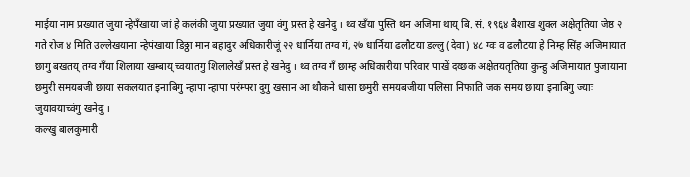माईया नाम प्रख्यात जुया न्हेपँखाया जां हे कलंकी जुया प्रख्यात जुया वंगु प्रस्त हे खनेदु । थ्व खँया पुस्ति थन अजिमा थाय् बि. सं. १९६४ बैशाख शुक्ल अक्षेतृतिया जेष्ठ २ गते रोज ४ मिति उल्लेखयाना न्हेपंखाया डिठ्ठा मान बहादुर अधिकारीजूं २२ धार्निया तग्व गं, २७ धार्निया ढलौटया डल्लु (देवा) ४८ ग्वः व ढलौटया हे निम्ह सिंह अजिमायात छागु बखतय् तग्व गँया शिलाया खम्बाय् च्वयातगु शिलालेखँ प्रस्त हे खनेदु । थ्व तग्व गँ छाम्ह अधिकारीया परिवार पाखें दय्छक अक्षेतयतृतिया कुन्हु अजिमायात पुजायाना छमुरी समयबजी छाया सकलयात इनाबिगु न्हापा न्हापा परंम्परा दुगु खसान आ थौकने धासा छमुरी समयबजीया पलिसा निफाति जक समय छाया इनाबिगु ज्याः जुयावयाच्वंगु खनेदु ।
कल्खु बालकुमारी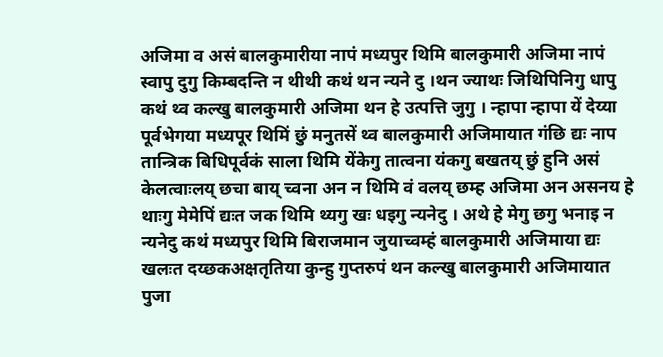अजिमा व असं बालकुमारीया नापं मध्यपुर थिमि बालकुमारी अजिमा नापं स्वापु दुगु किम्बदन्ति न थीथी कथं थन न्यने दु ।थन ज्याथः जिथिपिनिगु धापु कथं थ्व कल्खु बालकुमारी अजिमा थन हे उत्पत्ति जुगु । न्हापा न्हापा यें देय्या पूर्वभेगया मध्यपूर थिमिं छुं मनुतसें थ्व बालकुमारी अजिमायात गंछि द्यः नाप तान्त्रिक बिधिपूर्वकं साला थिमि येंकेगु तात्वना यंकगु बखतय् छुं हुनि असं केलत्वाःलय् छचा बाय् च्वना अन न थिमि वं वलय् छम्ह अजिमा अन असनय हे थाःगु मेमेपिं द्यःत जक थिमि थ्यगु खः धइगु न्यनेदु । अथे हे मेगु छगु भनाइ न न्यनेदु कथं मध्यपुर थिमि बिराजमान जुयाच्वम्हं बालकुमारी अजिमाया द्यः खलःत दय्छकअक्षतृतिया कुन्हु गुप्तरुपं थन कल्खु बालकुमारी अजिमायात पुजा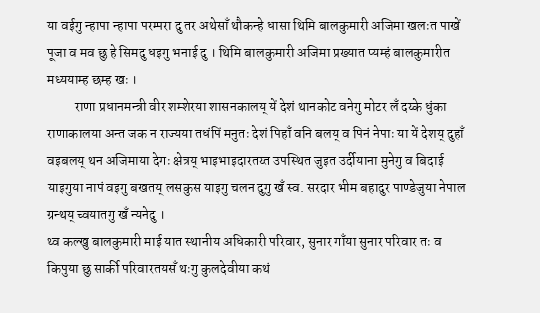या वईगु न्हापा न्हापा परम्परा दु तर अथेसाँ थौकन्हे धासा थिमि बालकुमारी अजिमा खलःत पाखें पूजा व मव छु हे सिमदु धइगु भनाई दु । थिमि बालकुमारी अजिमा प्रख्यात प्यम्हं बालकुमारीत मध्ययाम्ह छम्ह खः ।
          राणा प्रधानमन्त्री वीर शम्शेरया शासनकालय् यें देशं थानकोट वनेगु मोटर लँ दय्के धुंका राणाकालया अन्त जक न राज्यया तधंपिं मनुतः देशं पिहाँ वनि बलय् व पिनं नेपाः या यें देशय् दुहाँ वइबलय् थन अजिमाया देगः क्षेत्रय् भाइभाइदारतय्त उपस्थित जुइत उर्दीयाना मुनेगु व बिदाई याइगुया नापं वइगु बखतय् लसकुस याइगु चलन दुगु खँ स्व. सरदार भीम बहादुर पाण्डेजुया नेपाल ग्रन्थय् च्वयातगु खँ न्यनेदु ।
थ्व कल्खु बालकुमारी माई यात स्थानीय अधिकारी परिवार, सुनार गाँया सुनार परिवार तः व किपुया छु सार्की परिवारतयसँ थःगु कुलदेवीया कथं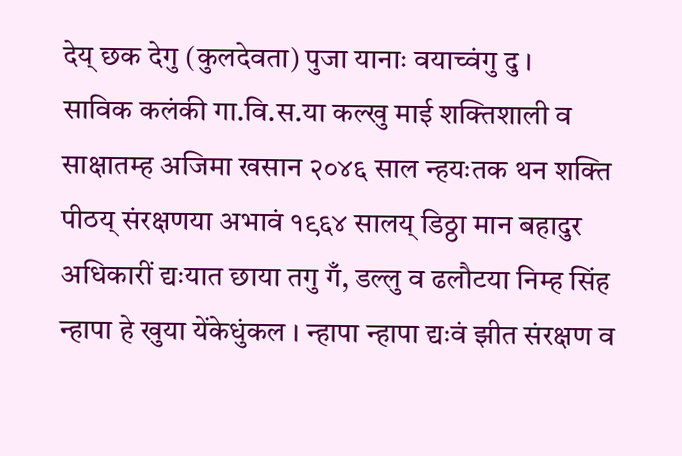देय् छक देगु (कुलदेवता) पुजा यानाः वयाच्वंगु दु ।
साविक कलंकी गा.वि.स.या कल्खु माई शक्तिशाली व साक्षातम्ह अजिमा खसान २०४६ साल न्हयःतक थन शक्ति पीठय् संरक्षणया अभावं १९६४ सालय् डिठ्ठा मान बहादुर अधिकारीं द्यःयात छाया तगु गँ, डल्लु व ढलौटया निम्ह सिंह न्हापा हे खुया येंकेधुंकल । न्हापा न्हापा द्यःवं झीत संरक्षण व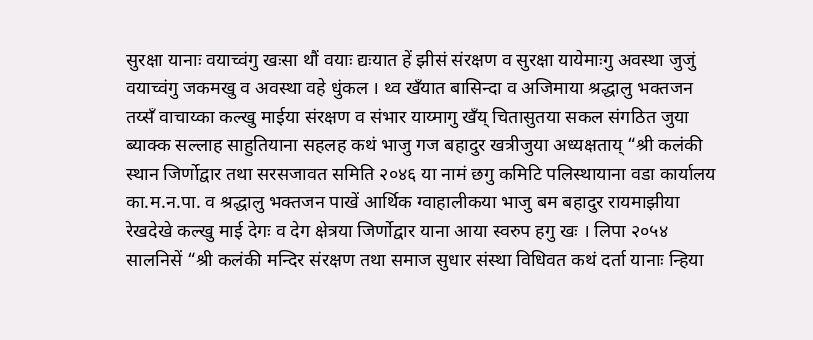सुरक्षा यानाः वयाच्वंगु खःसा थौं वयाः द्यःयात हें झीसं संरक्षण व सुरक्षा यायेमाःगु अवस्था जुजुं वयाच्वंगु जकमखु व अवस्था वहे धुंकल । थ्व खँयात बासिन्दा व अजिमाया श्रद्धालु भक्तजन तय्सँ वाचाय्का कल्खु माईया संरक्षण व संभार याय्मागु खँय् चितासुतया सकल संगठित जुया ब्याक्क सल्लाह साहुतियाना सहलह कथं भाजु गज बहादुर खत्रीजुया अध्यक्षताय् “श्री कलंकी स्थान जिर्णोद्वार तथा सरसजावत समिति २०४६ या नामं छगु कमिटि पलिस्थायाना वडा कार्यालय का.म.न.पा. व श्रद्धालु भक्तजन पाखें आर्थिक ग्वाहालीकया भाजु बम बहादुर रायमाझीया रेखदेखे कल्खु माई देगः व देग क्षेत्रया जिर्णोद्वार याना आया स्वरुप हगु खः । लिपा २०५४ सालनिसें “श्री कलंकी मन्दिर संरक्षण तथा समाज सुधार संस्था विधिवत कथं दर्ता यानाः न्हिया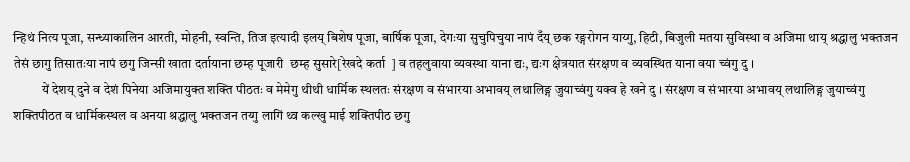न्हिथं नित्य पूजा, सन्ध्याकालिन आरती, मोहनी, स्वन्ति, तिज इत्यादी इलय् बिशेष पूजा, बार्षिक पूजा, देगःया सुचुपिचुया नापं दँय् छक रङ्गरोगन याय्गु, हिटी, बिजुली मतया सुविस्था व अजिमा थाय् श्रद्धालु भक्तजन तेसं छागु तिसातःया नापं छगु जिन्सी खाता दर्तायाना छम्ह पूजारी  छम्ह सुसारे[रेखदे कर्ता  ] व तहलुवाया व्यवस्था याना द्यः, द्यःग क्षेत्रयात संरक्षण व व्यवस्थित याना वया च्वंगु दु ।
           यें देशय् दुने व देशं पिनेया अजिमायुक्त शक्ति पीठतः व मेमेगु थीथी धार्मिक स्थलतः संरक्षण व संभारया अभावय् लथालिङ्ग जुयाच्वंगु यक्व हे खने दु । संरक्षण व संभारया अभावय् लथालिङ्ग जुयाच्वंगु शक्तिपीठत व धार्मिकस्थल व अनया श्रद्धालु भक्तजन तय्गु लागिं थ्व कल्खु माई शक्तिपीठ छगु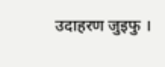उदाहरण जुइफु ।